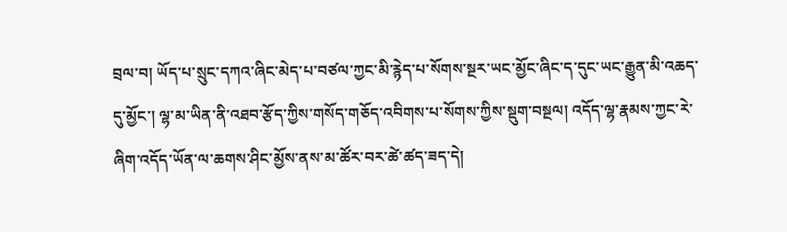བྲལ་བ། ཡོད་པ་སྲུང་དཀའ་ཞིང་མེད་པ་བཙལ་ཀྱང་མི་རྙེད་པ་སོགས་སྔར་ཡང་མྱོང་ཞིང་ད་དུང་ཡང་རྒྱུན་མི་འཆད་དུ་མྱོང་། ལྷ་མ་ཡིན་ནི་འཐབ་རྩོད་ཀྱིས་གསོད་གཅོད་འབིགས་པ་སོགས་ཀྱིས་སྡུག་བསྔལ། འདོད་ལྷ་རྣམས་ཀྱང་རེ་ཞིག་འདོད་ཡོན་ལ་ཆགས་ཤིང་མྱོས་ནས་མ་ཚོར་བར་ཚེ་ཚད་ཟད་དེ།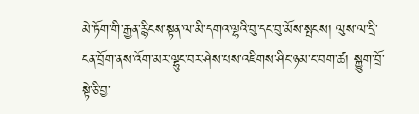མེ་ཏོག་གི་རྒྱན་རྙིངས་སྟན་ལ་མི་དགའ་ལྷའི་བུ་དང་བུ་མོས་སྤངས། ལུས་ལ་དྲི་ངན་བྲོག་ནས་འོག་མར་ལྷུང་བར་ཤེས་པས་འཇིགས་ཤིང་ཉམ་ང་བག་ཚ། སྐྱུག་བྲོ་སྟེ་ཅི་བྱ་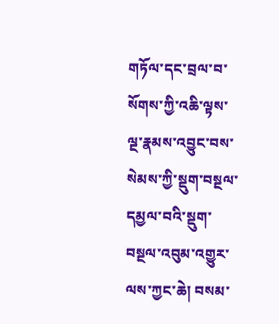གཏོལ་དང་བྲལ་བ་སོགས་ཀྱི་འཆི་ལྟས་ལྔ་རྣམས་འབྱུང་བས་སེམས་ཀྱི་སྡུག་བསྔལ་དམྱལ་བའི་སྡུག་བསྔལ་འབུམ་འགྱུར་ལས་ཀྱང་ཆེ། བསམ་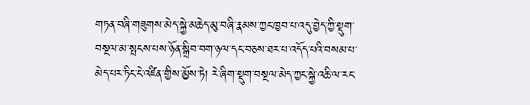གཏན་བཞི་གཟུགས་མེད་སྐྱེ་མཆེད་མུ་བཞི་རྣམས་ཀྱང་ཁྱབ་པ་འདུ་བྱེད་ཀྱི་སྡུག་བསྔལ་མ་སྤངས་པས་ཉོན་སྒྲིབ་བག་ཉལ་དང་བཅས་ཐར་པ་འདོད་པའི་བསམ་པ་མེད་པར་ཏིང་ངེ་འཛིན་གྱིས་མྱོས་ཏེ། རེ་ཞིག་སྡུག་བསྔལ་མེད་ཀྱང་སྐྱེ་འཆི་ལ་རང་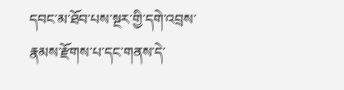དབང་མ་ཐོབ་པས་སྔར་གྱི་དགེ་འབྲས་རྣམས་རྫོགས་པ་དང་གནས་དེ་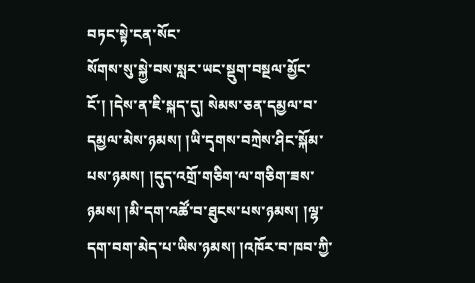བཏང་སྟེ་ངན་སོང་
སོགས་སུ་སྐྱེ་བས་སླར་ཡང་སྡུག་བསྔལ་མྱོང་ངོ་། །དེས་ན་ཇི་སྐད་དུ། སེམས་ཅན་དམྱལ་བ་དམྱལ་མེས་ཉམས། །ཡི་དྭགས་བཀྲེས་ཤིང་སྐོམ་པས་ཉམས། །དུད་འགྲོ་གཅིག་ལ་གཅིག་ཟས་ཉམས། །མི་དག་འཚོ་བ་ཐུངས་པས་ཉམས། །ལྷ་དག་བག་མེད་པ་ཡིས་ཉམས། །འཁོར་བ་ཁབ་ཀྱི་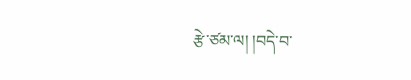རྩེ་ཙམ་ལ། །བདེ་བ་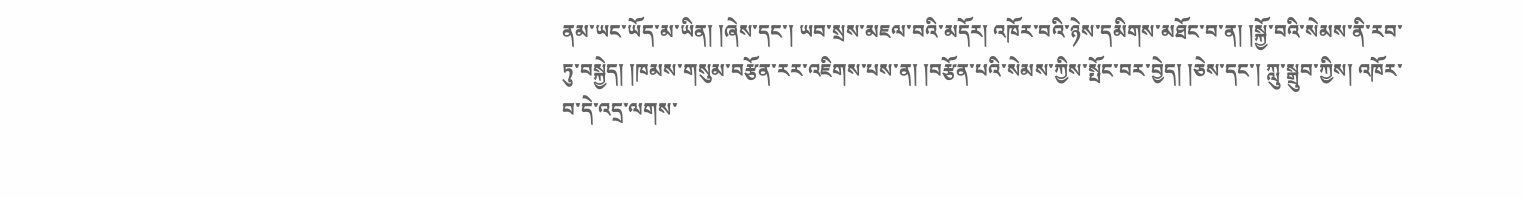ནམ་ཡང་ཡོད་མ་ཡིན། །ཞེས་དང་། ཡབ་སྲས་མཇལ་བའི་མདོར། འཁོར་བའི་ཉེས་དམིགས་མཐོང་བ་ན། །སྐྱོ་བའི་སེམས་ནི་རབ་ཏུ་བསྐྱེད། །ཁམས་གསུམ་བརྩོན་རར་འཇིགས་པས་ན། །བརྩོན་པའི་སེམས་ཀྱིས་སྤོང་བར་བྱེད། །ཅེས་དང་། ཀླུ་སྒྲུབ་ཀྱིས། འཁོར་བ་དེ་འདྲ་ལགས་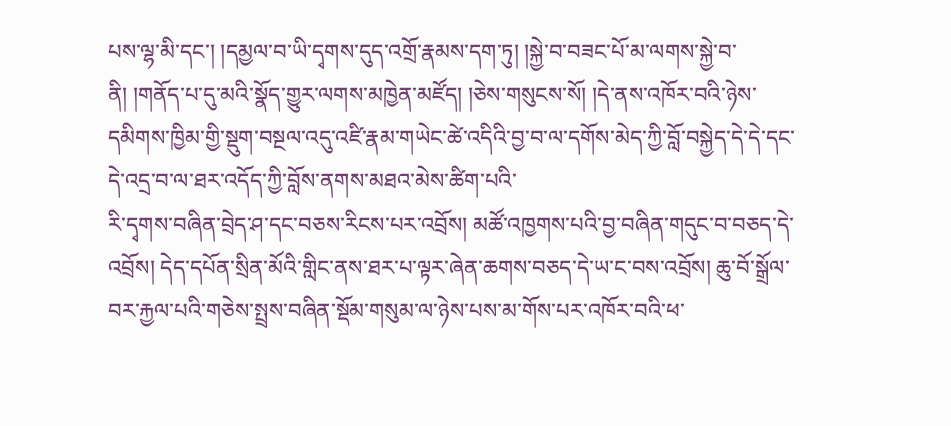པས་ལྷ་མི་དང་། །དམྱལ་བ་ཡི་དྭགས་དུད་འགྲོ་རྣམས་དག་ཏུ། །སྐྱེ་བ་བཟང་པོ་མ་ལགས་སྐྱེ་བ་ནི། །གནོད་པ་དུ་མའི་སྣོད་གྱུར་ལགས་མཁྱེན་མཛོད། །ཅེས་གསུངས་སོ། །དེ་ནས་འཁོར་བའི་ཉེས་དམིགས་ཁྱིམ་གྱི་སྡུག་བསྔལ་འདུ་འཛི་རྣམ་གཡེང་ཚེ་འདིའི་བྱ་བ་ལ་དགོས་མེད་ཀྱི་བློ་བསྐྱེད་དེ་དེ་དང་དེ་འདྲ་བ་ལ་ཐར་འདོད་ཀྱི་བློས་ནགས་མཐའ་མེས་ཚིག་པའི་
རི་དྭགས་བཞིན་བྲེད་ཤ་དང་བཅས་རིངས་པར་འབྲོས། མཚོ་འཁྱགས་པའི་བྱ་བཞིན་གདུང་བ་བཅད་དེ་འབྲོས། དེད་དཔོན་སྲིན་མོའི་གླིང་ནས་ཐར་པ་ལྟར་ཞེན་ཆགས་བཅད་དེ་ཡ་ང་བས་འབྲོས། ཆུ་བོ་སྒྲོལ་བར་རྐྱལ་པའི་གཅེས་སྤྲས་བཞིན་སྡོམ་གསུམ་ལ་ཉེས་པས་མ་གོས་པར་འཁོར་བའི་ཕ་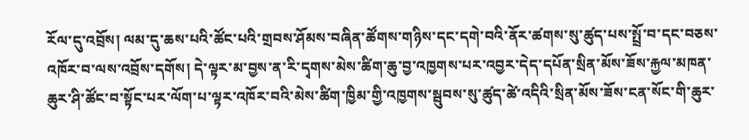རོལ་དུ་འབྲོས། ལམ་དུ་ཆས་པའི་ཚོང་པའི་གྲབས་ཤོམས་བཞིན་ཚོགས་གཉིས་དང་དགེ་བའི་ནོར་ཚགས་སུ་ཚུད་པས་སྤྲོ་བ་དང་བཅས་འཁོར་བ་ལས་འབྲོས་དགོས། དེ་ལྟར་མ་བྱས་ན་རི་དྭགས་མེས་ཚིག་ཆུ་བྱ་འཁྱགས་པར་འབྱར་དེད་དཔོན་སྲིན་མོས་ཟོས་རྐྱལ་མཁན་ཆུར་ཤི་ཚོང་བ་སྟོང་པར་ལོག་པ་ལྟར་འཁོར་བའི་མེས་ཚིག་ཁྱིམ་གྱི་འཁྱགས་སྦུབས་སུ་ཚུད་ཚེ་འདིའི་སྲིན་མོས་ཟོས་ངན་སོང་གི་ཆུར་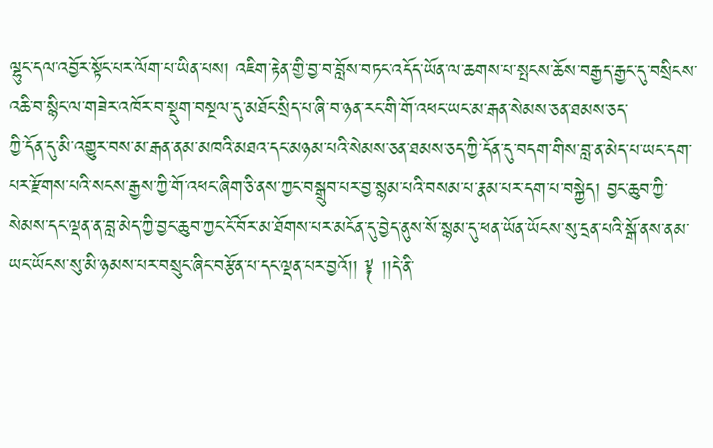ལྷུང་དལ་འབྱོར་སྟོང་པར་ལོག་པ་ཡིན་པས། འཇིག་རྟེན་གྱི་བྱ་བ་བློས་བཏང་འདོད་ཡོན་ལ་ཆགས་པ་སྤངས་ཆོས་བརྒྱད་རྒྱང་དུ་བསྲིངས་འཆི་བ་སྙིང་ལ་གཟེར་འཁོར་བ་སྡུག་བསྔལ་དུ་མཐོང་སྲིད་པ་ཞི་བ་ཉན་རང་གི་གོ་འཕང་ཡང་མ་རྒན་སེམས་ཅན་ཐམས་ཅད་
ཀྱི་དོན་དུ་མི་འགྱུར་བས་མ་རྒན་ནམ་མཁའི་མཐའ་དང་མཉམ་པའི་སེམས་ཅན་ཐམས་ཅད་ཀྱི་དོན་དུ་བདག་གིས་བླ་ན་མེད་པ་ཡང་དག་པར་རྫོགས་པའི་སངས་རྒྱས་ཀྱི་གོ་འཕང་ཞིག་ཅི་ནས་ཀྱང་བསྒྲུབ་པར་བྱ་སྙམ་པའི་བསམ་པ་རྣམ་པར་དག་པ་བསྐྱེད། བྱང་ཆུབ་ཀྱི་སེམས་དང་ལྡན་ན་བླ་མེད་ཀྱི་བྱང་ཆུབ་ཀྱང་ངོ་བོར་མ་ཐོགས་པར་མངོན་དུ་བྱེད་ནུས་སོ་སྙམ་དུ་ཕན་ཡོན་ཡོངས་སུ་དྲན་པའི་སྒོ་ནས་ནམ་ཡང་ཡོངས་སུ་མི་ཉམས་པར་བསྲུང་ཞིང་བརྩོན་པ་དང་ལྡན་པར་བྱའོ།། ༈ །།དེ་ནི་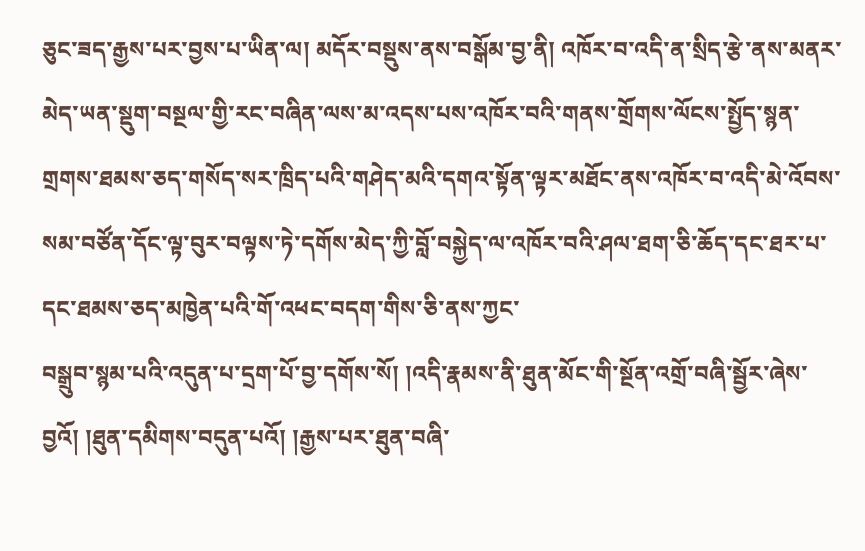ཅུང་ཟད་རྒྱས་པར་བྱས་པ་ཡིན་ལ། མདོར་བསྡུས་ནས་བསྒོམ་བྱ་ནི། འཁོར་བ་འདི་ན་སྲིད་རྩེ་ནས་མནར་མེད་ཡན་སྡུག་བསྔལ་གྱི་རང་བཞིན་ལས་མ་འདས་པས་འཁོར་བའི་གནས་གྲོགས་ལོངས་སྤྱོད་སྙན་གྲགས་ཐམས་ཅད་གསོད་སར་ཁྲིད་པའི་གཤེད་མའི་དགའ་སྟོན་ལྟར་མཐོང་ནས་འཁོར་བ་འདི་མེ་འོབས་སམ་བཙོན་དོང་ལྟ་བུར་བལྟས་ཏེ་དགོས་མེད་ཀྱི་བློ་བསྐྱེད་ལ་འཁོར་བའི་ཤལ་ཐག་ཅི་ཆོད་དང་ཐར་པ་དང་ཐམས་ཅད་མཁྱེན་པའི་གོ་འཕང་བདག་གིས་ཅི་ནས་ཀྱང་
བསྒྲུབ་སྙམ་པའི་འདུན་པ་དྲག་པོ་བྱ་དགོས་སོ། །འདི་རྣམས་ནི་ཐུན་མོང་གི་སྔོན་འགྲོ་བཞི་སྦྱོར་ཞེས་བྱའོ། །ཐུན་དམིགས་བདུན་པའོ། །རྒྱས་པར་ཐུན་བཞི་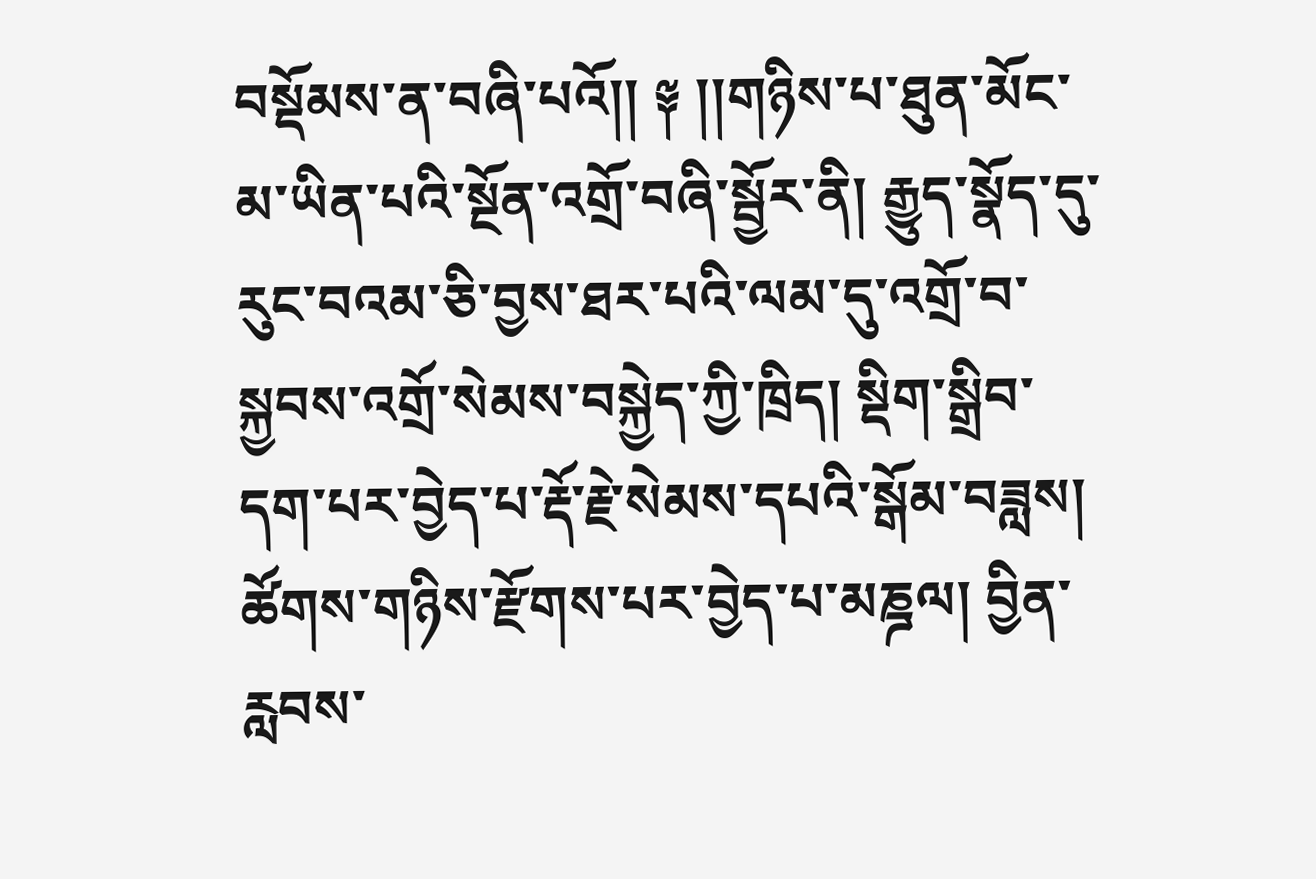བསྡོམས་ན་བཞི་པའོ།། ༈ །།གཉིས་པ་ཐུན་མོང་མ་ཡིན་པའི་སྔོན་འགྲོ་བཞི་སྦྱོར་ནི། རྒྱུད་སྣོད་དུ་རུང་བའམ་ཅི་བྱས་ཐར་པའི་ལམ་དུ་འགྲོ་བ་སྐྱབས་འགྲོ་སེམས་བསྐྱེད་ཀྱི་ཁྲིད། སྡིག་སྒྲིབ་དག་པར་བྱེད་པ་རྡོ་རྗེ་སེམས་དཔའི་སྒོམ་བཟླས། ཚོགས་གཉིས་རྫོགས་པར་བྱེད་པ་མཎྜལ། བྱིན་རླབས་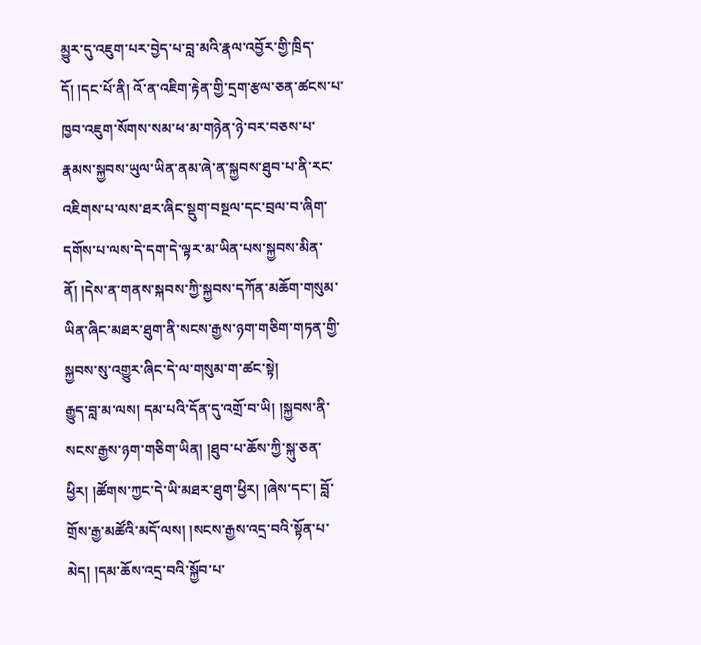མྱུར་དུ་འཇུག་པར་བྱེད་པ་བླ་མའི་རྣལ་འབྱོར་གྱི་ཁྲིད་དོ། །དང་པོ་ནི། འོ་ན་འཇིག་རྟེན་གྱི་དྲག་རྩལ་ཅན་ཚངས་པ་ཁྱབ་འཇུག་སོགས་སམ་ཕ་མ་གཉེན་ཉེ་བར་བཅས་པ་རྣམས་སྐྱབས་ཡུལ་ཡིན་ནམ་ཞེ་ན་སྐྱབས་ཐུབ་པ་ནི་རང་འཇིགས་པ་ལས་ཐར་ཞིང་སྡུག་བསྔལ་དང་བྲལ་བ་ཞིག་དགོས་པ་ལས་དེ་དག་དེ་ལྟར་མ་ཡིན་པས་སྐྱབས་མིན་ནོ། །དེས་ན་གནས་སྐབས་ཀྱི་སྐྱབས་དཀོན་མཆོག་གསུམ་ཡིན་ཞིང་མཐར་ཐུག་ནི་སངས་རྒྱས་ཉག་གཅིག་གཏན་གྱི་སྐྱབས་སུ་འགྱུར་ཞིང་དེ་ལ་གསུམ་ག་ཚང་སྟེ།
རྒྱུད་བླ་མ་ལས། དམ་པའི་དོན་དུ་འགྲོ་བ་ཡི། །སྐྱབས་ནི་སངས་རྒྱས་ཉག་གཅིག་ཡིན། །ཐུབ་པ་ཆོས་ཀྱི་སྐུ་ཅན་ཕྱིར། །ཚོགས་ཀྱང་དེ་ཡི་མཐར་ཐུག་ཕྱིར། །ཞེས་དང་། བློ་གྲོས་རྒྱ་མཚོའི་མདོ་ལས། །སངས་རྒྱས་འདྲ་བའི་སྟོན་པ་མེད། །དམ་ཆོས་འདྲ་བའི་སྐྱོབ་པ་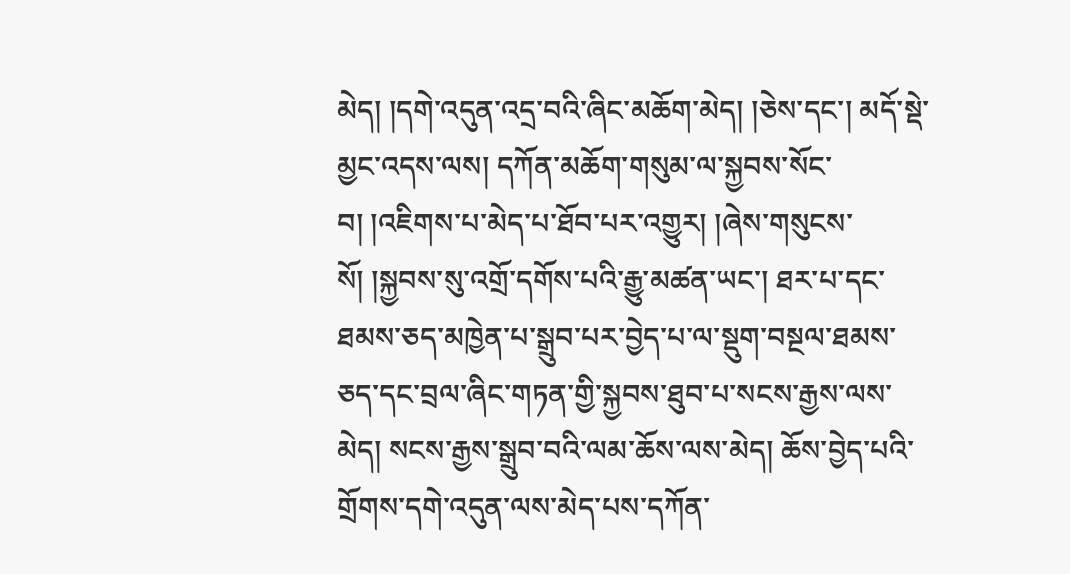མེད། །དགེ་འདུན་འདྲ་བའི་ཞིང་མཆོག་མེད། །ཅེས་དང་། མདོ་སྡེ་མྱང་འདས་ལས། དཀོན་མཆོག་གསུམ་ལ་སྐྱབས་སོང་བ། །འཇིགས་པ་མེད་པ་ཐོབ་པར་འགྱུར། །ཞེས་གསུངས་སོ། །སྐྱབས་སུ་འགྲོ་དགོས་པའི་རྒྱུ་མཚན་ཡང་། ཐར་པ་དང་ཐམས་ཅད་མཁྱེན་པ་སྒྲུབ་པར་བྱེད་པ་ལ་སྡུག་བསྔལ་ཐམས་ཅད་དང་བྲལ་ཞིང་གཏན་གྱི་སྐྱབས་ཐུབ་པ་སངས་རྒྱས་ལས་མེད། སངས་རྒྱས་སྒྲུབ་བའི་ལམ་ཆོས་ལས་མེད། ཆོས་བྱེད་པའི་གྲོགས་དགེ་འདུན་ལས་མེད་པས་དཀོན་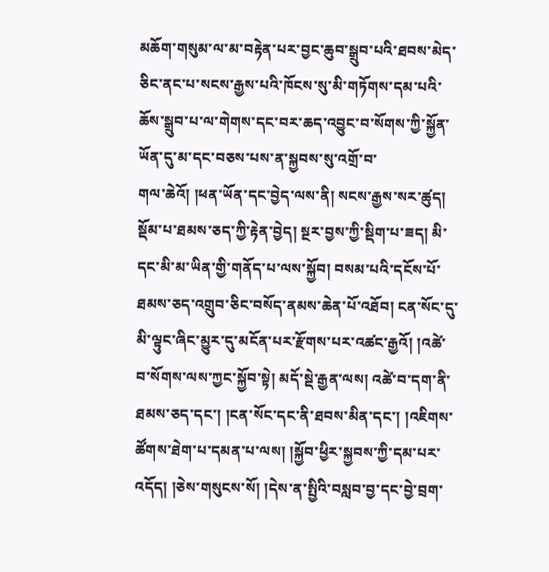མཆོག་གསུམ་ལ་མ་བརྟེན་པར་བྱང་ཆུབ་སྒྲུབ་པའི་ཐབས་མེད་ཅིང་ནང་པ་སངས་རྒྱས་པའི་ཁོངས་སུ་མི་གཏོགས་དམ་པའི་ཆོས་སྒྲུབ་པ་ལ་གེགས་དང་བར་ཆད་འབྱུང་བ་སོགས་ཀྱི་སྐྱོན་ཡོན་དུ་མ་དང་བཅས་པས་ན་སྐྱབས་སུ་འགྲོ་བ་
གལ་ཆེའོ། །ཕན་ཡོན་དང་བྱེད་ལས་ནི། སངས་རྒྱས་སར་ཚུད། སྡོམ་པ་ཐམས་ཅད་ཀྱི་རྟེན་བྱེད། སྔར་བྱས་ཀྱི་སྡིག་པ་ཟད། མི་དང་མི་མ་ཡིན་གྱི་གནོད་པ་ལས་སྐྱོབ། བསམ་པའི་དངོས་པོ་ཐམས་ཅད་འགྲུབ་ཅིང་བསོད་ནམས་ཆེན་པོ་འཐོབ། ངན་སོང་དུ་མི་ལྟུང་ཞིང་མྱུར་དུ་མངོན་པར་རྫོགས་པར་འཚང་རྒྱའོ། །འཚེ་བ་སོགས་ལས་ཀྱང་སྐྱོབ་སྟེ། མདོ་སྡེ་རྒྱན་ལས། འཚེ་བ་དག་ནི་ཐམས་ཅད་དང་། །ངན་སོང་དང་ནི་ཐབས་མིན་དང་། །འཇིགས་ཚོགས་ཐེག་པ་དམན་པ་ལས། །སྐྱོབ་ཕྱིར་སྐྱབས་ཀྱི་དམ་པར་འདོད། །ཅེས་གསུངས་སོ། །དེས་ན་སྤྱིའི་བསླབ་བྱ་དང་བྱེ་བྲག་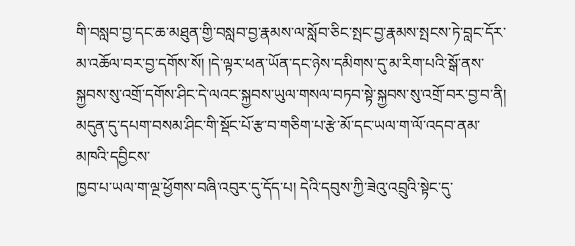གི་བསླབ་བྱ་དང་ཆ་མཐུན་གྱི་བསླབ་བྱ་རྣམས་ལ་སློབ་ཅིང་སྤང་བྱ་རྣམས་སྤངས་ཏེ་བླང་དོར་མ་འཆོལ་བར་བྱ་དགོས་སོ། །དེ་ལྟར་ཕན་ཡོན་དང་ཉེས་དམིགས་དུ་མ་རིག་པའི་སྒོ་ནས་སྐྱབས་སུ་འགྲོ་དགོས་ཤིང་དེ་ལའང་སྐྱབས་ཡུལ་གསལ་བཏབ་སྟེ་སྐྱབས་སུ་འགྲོ་བར་བྱ་བ་ནི། མདུན་དུ་དཔག་བསམ་ཤིང་གི་སྡོང་པོ་རྩ་བ་གཅིག་པ་རྩེ་མོ་དང་ཡལ་ག་ལོ་འདབ་ནམ་མཁའི་དབྱིངས་
ཁྱབ་པ་ཡལ་ག་ལྔ་ཕྱོགས་བཞི་འབུར་དུ་དོད་པ། དེའི་དབུས་ཀྱི་ཟེའུ་འབྲུའི་སྟེང་དུ་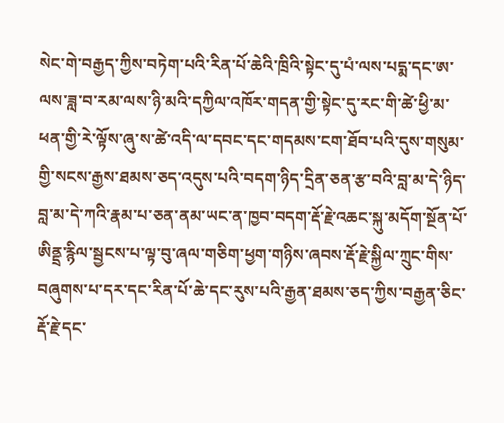སེང་གེ་བརྒྱད་ཀྱིས་བཏེག་པའི་རིན་པོ་ཆེའི་ཁྲིའི་སྟེང་དུ་པཾ་ལས་པདྨ་དང་ཨ་ལས་ཟླ་བ་རམ་ལས་ཉི་མའི་དཀྱིལ་འཁོར་གདན་གྱི་སྟེང་དུ་རང་གི་ཚེ་ཕྱི་མ་ཕན་གྱི་རེ་ལྟོས་ཞུ་ས་ཚེ་འདི་ལ་དབང་དང་གདམས་ངག་ཐོབ་པའི་དུས་གསུམ་གྱི་སངས་རྒྱས་ཐམས་ཅད་འདུས་པའི་བདག་ཉིད་དྲིན་ཅན་རྩ་བའི་བླ་མ་དེ་ཉིད་བླ་མ་དེ་ཀའི་རྣམ་པ་ཅན་ནམ་ཡང་ན་ཁྱབ་བདག་རྡོ་རྗེ་འཆང་སྐུ་མདོག་སྔོན་པོ་ཨིནྡྲ་རྙིལ་སྦྱངས་པ་ལྟ་བུ་ཞལ་གཅིག་ཕྱག་གཉིས་ཞབས་རྡོ་རྗེ་སྐྱིལ་ཀྲུང་གིས་བཞུགས་པ་དར་དང་རིན་པོ་ཆེ་དང་རུས་པའི་རྒྱན་ཐམས་ཅད་ཀྱིས་བརྒྱན་ཅིང་རྡོ་རྗེ་དང་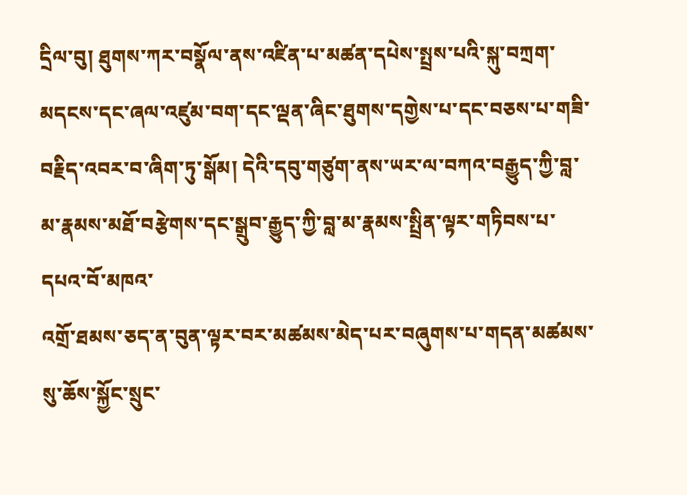དྲིལ་བུ། ཐུགས་ཀར་བསྣོལ་ནས་འཛིན་པ་མཚན་དཔེས་སྤྲས་པའི་སྐུ་བཀྲག་མདངས་དང་ཞལ་འཛུམ་བག་དང་ལྡན་ཞིང་ཐུགས་དགྱེས་པ་དང་བཅས་པ་གཟི་བརྗིད་འབར་བ་ཞིག་ཏུ་སྒོམ། དེའི་དབུ་གཙུག་ནས་ཡར་ལ་བཀའ་བརྒྱུད་ཀྱི་བླ་མ་རྣམས་མཐོ་བརྩེགས་དང་སྒྲུབ་རྒྱུད་ཀྱི་བླ་མ་རྣམས་སྤྲིན་ལྟར་གཏིབས་པ་དཔའ་བོ་མཁའ་
འགྲོ་ཐམས་ཅད་ན་བུན་ལྟར་བར་མཚམས་མེད་པར་བཞུགས་པ་གདན་མཚམས་སུ་ཆོས་སྐྱོང་སྲུང་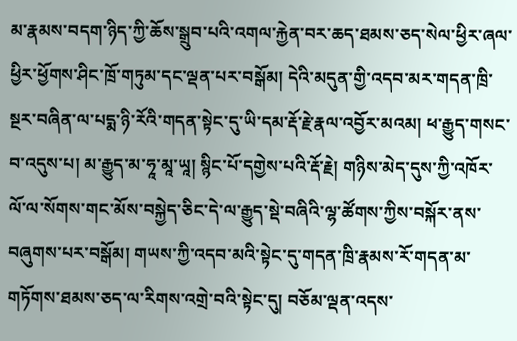མ་རྣམས་བདག་ཉིད་ཀྱི་ཆོས་སྒྲུབ་པའི་འགལ་རྐྱེན་བར་ཆད་ཐམས་ཅད་སེལ་ཕྱིར་ཞལ་ཕྱིར་ཕྱོགས་ཤིང་ཁྲོ་གཏུམ་དང་ལྡན་པར་བསྒོམ། དེའི་མདུན་གྱི་འདབ་མར་གདན་ཁྲི་སྔར་བཞིན་ལ་པདྨ་ཉི་རོའི་གདན་སྟེང་དུ་ཡི་དམ་རྡོ་རྗེ་རྣལ་འབྱོར་མའམ། ཕ་རྒྱུད་གསང་བ་འདུས་པ། མ་རྒྱུད་མ་ཧཱ་མཱ་ཡཱ། སྙིང་པོ་དགྱེས་པའི་རྡོ་རྗེ། གཉིས་མེད་དུས་ཀྱི་འཁོར་ལོ་ལ་སོགས་གང་མོས་བསྐྱེད་ཅིང་དེ་ལ་རྒྱུད་སྡེ་བཞིའི་ལྷ་ཚོགས་ཀྱིས་བསྐོར་ནས་བཞུགས་པར་བསྒོམ། གཡས་ཀྱི་འདབ་མའི་སྟེང་དུ་གདན་ཁྲི་རྣམས་རོ་གདན་མ་གཏོགས་ཐམས་ཅད་ལ་རིགས་འགྲེ་བའི་སྟེང་དུ། བཅོམ་ལྡན་འདས་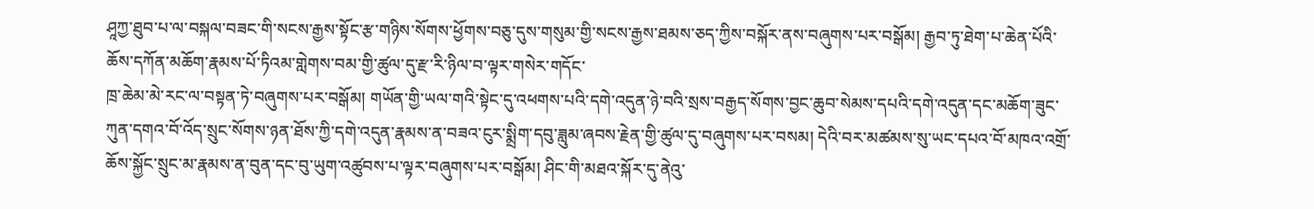ཤཱཀྱ་ཐུབ་པ་ལ་བསྐལ་བཟང་གི་སངས་རྒྱས་སྟོང་རྩ་གཉིས་སོགས་ཕྱོགས་བཅུ་དུས་གསུམ་གྱི་སངས་རྒྱས་ཐམས་ཅད་ཀྱིས་བསྐོར་ནས་བཞུགས་པར་བསྒོམ། རྒྱབ་ཏུ་ཐེག་པ་ཆེན་པོའི་ཆོས་དཀོན་མཆོག་རྣམས་པོ་ཏིའམ་གླེགས་བམ་གྱི་ཚུལ་དུ་རྫ་རི་ཉིལ་བ་ལྟར་གསེར་གདོང་
ཁྲ་ཆེམ་མེ་རང་ལ་བསྟན་ཏེ་བཞུགས་པར་བསྒོམ། གཡོན་གྱི་ཡལ་གའི་སྟེང་དུ་འཕགས་པའི་དགེ་འདུན་ཉེ་བའི་སྲས་བརྒྱད་སོགས་བྱང་ཆུབ་སེམས་དཔའི་དགེ་འདུན་དང་མཆོག་ཟུང་ཀུན་དགའ་བོ་འོད་སྲུང་སོགས་ཉན་ཐོས་ཀྱི་དགེ་འདུན་རྣམས་ན་བཟའ་ངུར་སྨྲིག་དབུ་ཟླུམ་ཞབས་རྗེན་གྱི་ཚུལ་དུ་བཞུགས་པར་བསམ། དེའི་བར་མཚམས་སུ་ཡང་དཔའ་བོ་མཁའ་འགྲོ་ཆོས་སྐྱོང་སྲུང་མ་རྣམས་ན་བུན་དང་བུ་ཡུག་འཚུབས་པ་ལྟར་བཞུགས་པར་བསྒོམ། ཤིང་གི་མཐའ་སྐོར་དུ་ནེའུ་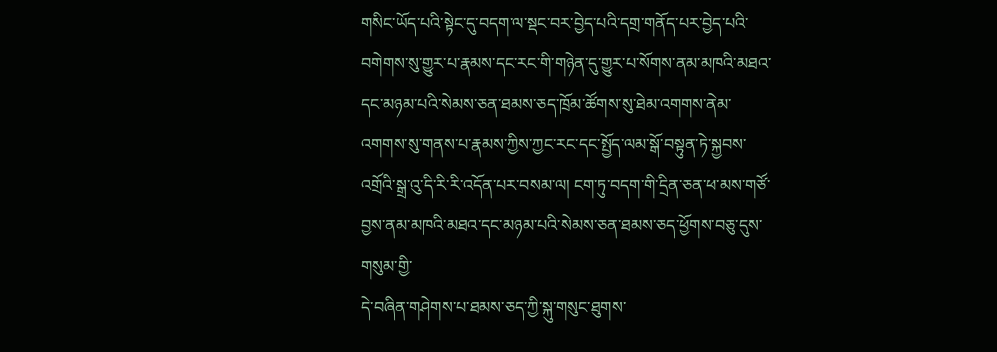གསིང་ཡོད་པའི་སྟེང་དུ་བདག་ལ་སྡང་བར་བྱེད་པའི་དགྲ་གནོད་པར་བྱེད་པའི་བགེགས་སུ་གྱུར་པ་རྣམས་དང་རང་གི་གཉེན་དུ་གྱུར་པ་སོགས་ནམ་མཁའི་མཐའ་དང་མཉམ་པའི་སེམས་ཅན་ཐམས་ཅད་ཁྲོམ་ཚོགས་སུ་ཐེམ་འགགས་ནེམ་འགགས་སུ་གནས་པ་རྣམས་ཀྱིས་ཀྱང་རང་དང་སྤྱོད་ལམ་སྒོ་བསྟུན་ཏེ་སྐྱབས་འགྲོའི་སྒྲ་འུ་དི་རི་རི་འདོན་པར་བསམ་ལ། ངག་ཏུ་བདག་གི་དྲིན་ཅན་ཕ་མས་གཙོ་བྱས་ནམ་མཁའི་མཐའ་དང་མཉམ་པའི་སེམས་ཅན་ཐམས་ཅད་ཕྱོགས་བཅུ་དུས་གསུམ་གྱི་
དེ་བཞིན་གཤེགས་པ་ཐམས་ཅད་ཀྱི་སྐུ་གསུང་ཐུགས་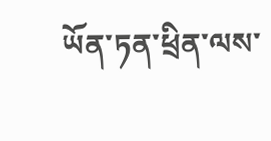ཡོན་ཏན་ཕྲིན་ལས་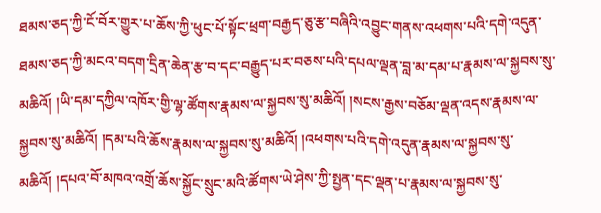ཐམས་ཅད་ཀྱི་ངོ་བོར་གྱུར་པ་ཆོས་ཀྱི་ཕུང་པོ་སྟོང་ཕྲག་བརྒྱད་ཅུ་རྩ་བཞིའི་འབྱུང་གནས་འཕགས་པའི་དགེ་འདུན་ཐམས་ཅད་ཀྱི་མངའ་བདག་དྲིན་ཆེན་རྩ་བ་དང་བརྒྱུད་པར་བཅས་པའི་དཔལ་ལྡན་བླ་མ་དམ་པ་རྣམས་ལ་སྐྱབས་སུ་མཆིའོ། །ཡི་དམ་དཀྱིལ་འཁོར་གྱི་ལྷ་ཚོགས་རྣམས་ལ་སྐྱབས་སུ་མཆིའོ། །སངས་རྒྱས་བཅོམ་ལྡན་འདས་རྣམས་ལ་སྐྱབས་སུ་མཆིའོ། །དམ་པའི་ཆོས་རྣམས་ལ་སྐྱབས་སུ་མཆིའོ། །འཕགས་པའི་དགེ་འདུན་རྣམས་ལ་སྐྱབས་སུ་མཆིའོ། །དཔའ་བོ་མཁའ་འགྲོ་ཆོས་སྐྱོང་སྲུང་མའི་ཚོགས་ཡེ་ཤེས་ཀྱི་སྤྱན་དང་ལྡན་པ་རྣམས་ལ་སྐྱབས་སུ་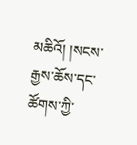མཆིའོ། །སངས་རྒྱས་ཆོས་དང་ཚོགས་ཀྱི་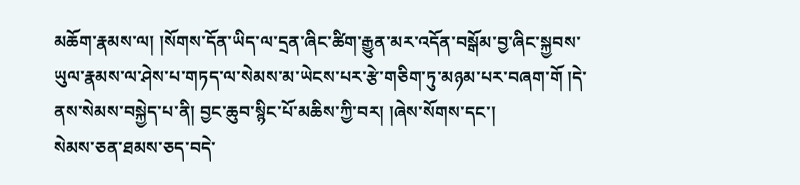མཆོག་རྣམས་ལ། །སོགས་དོན་ཡིད་ལ་དྲན་ཞིང་ཚིག་རྒྱུན་མར་འདོན་བསྒོམ་བྱ་ཞིང་སྐྱབས་ཡུལ་རྣམས་ལ་ཤེས་པ་གཏད་ལ་སེམས་མ་ཡེངས་པར་རྩེ་གཅིག་ཏུ་མཉམ་པར་བཞག་གོ །དེ་ནས་སེམས་བསྐྱེད་པ་ནི། བྱང་ཆུབ་སྙིང་པོ་མཆིས་ཀྱི་བར། །ཞེས་སོགས་དང་།
སེམས་ཅན་ཐམས་ཅད་བདེ་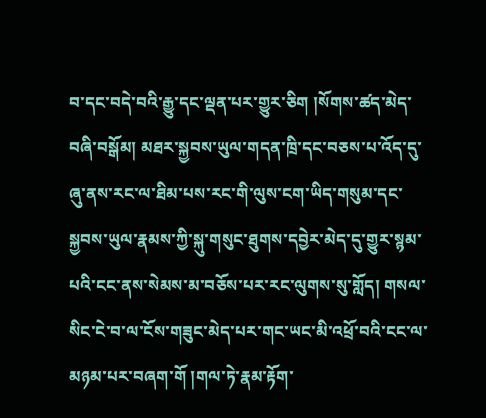བ་དང་བདེ་བའི་རྒྱུ་དང་ལྡན་པར་གྱུར་ཅིག །སོགས་ཚད་མེད་བཞི་བསྒོམ། མཐར་སྐྱབས་ཡུལ་གདན་ཁྲི་དང་བཅས་པ་འོད་དུ་ཞུ་ནས་རང་ལ་ཐིམ་པས་རང་གི་ལུས་ངག་ཡིད་གསུམ་དང་སྐྱབས་ཡུལ་རྣམས་ཀྱི་སྐུ་གསུང་ཐུགས་དབྱེར་མེད་དུ་གྱུར་སྙམ་པའི་ངང་ནས་སེམས་མ་བཅོས་པར་རང་ལུགས་སུ་གློད། གསལ་སིང་ངེ་བ་ལ་ངོས་གཟུང་མེད་པར་གང་ཡང་མི་འཕྲོ་བའི་ངང་ལ་མཉམ་པར་བཞག་གོ །གལ་ཏེ་རྣམ་རྟོག་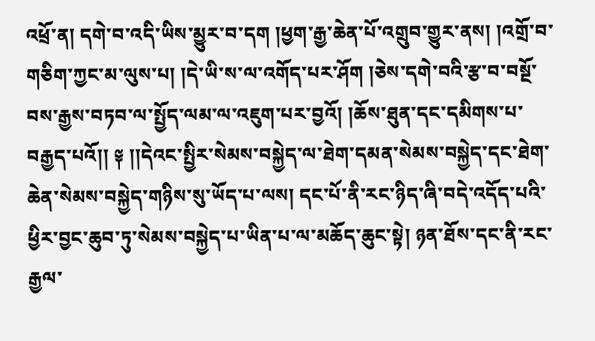འཕྲོ་ན། དགེ་བ་འདི་ཡིས་མྱུར་བ་དག །ཕྱག་རྒྱ་ཆེན་པོ་འགྲུབ་གྱུར་ནས། །འགྲོ་བ་གཅིག་ཀྱང་མ་ལུས་པ། །དེ་ཡི་ས་ལ་འགོད་པར་ཤོག །ཅེས་དགེ་བའི་རྩ་བ་བསྔོ་བས་རྒྱས་བཏབ་ལ་སྤྱོད་ལམ་ལ་འཇུག་པར་བྱའོ། །ཆོས་ཐུན་དང་དམིགས་པ་བརྒྱད་པའོ།། ༈ །།དེའང་སྤྱིར་སེམས་བསྐྱེད་ལ་ཐེག་དམན་སེམས་བསྐྱེད་དང་ཐེག་ཆེན་སེམས་བསྐྱེད་གཉིས་སུ་ཡོད་པ་ལས། དང་པོ་ནི་རང་ཉིད་ཞི་བདེ་འདོད་པའི་ཕྱིར་བྱང་ཆུབ་ཏུ་སེམས་བསྐྱེད་པ་ཡིན་པ་ལ་མཆོད་ཆུང་སྟེ། ཉན་ཐོས་དང་ནི་རང་རྒྱལ་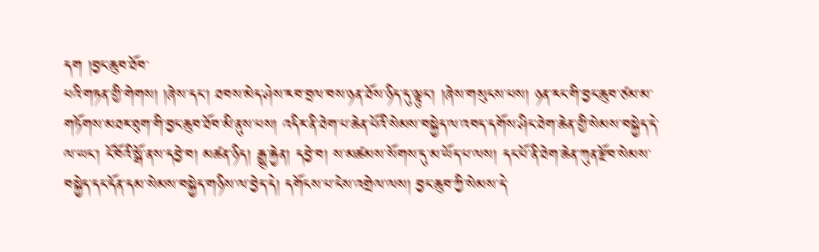དག །བྱང་ཆུབ་ཐོབ་
པའི་གཏན་གྱི་གེགས། །ཞེས་དང་། ཐབས་མེད་ཤེས་རབ་བྲལ་བས་ཉན་ཐོས་ཉིད་དུ་ལྟུང་། །ཞེས་གསུངས་པས། ཉན་རང་གི་བྱང་ཆུབ་ཙམ་མ་གཏོགས་མཐར་ཐུག་གི་བྱང་ཆུབ་ཐོབ་མི་ནུས་པས། འདིར་ནི་ཐེག་པ་ཆེན་པོའི་སེམས་བསྐྱེད་ལ་འབད་དགོས་ཤིང་ཐེག་ཆེན་གྱི་སེམས་བསྐྱེད་དེ་ལ་ཡང་། ངོ་བོའི་སྒོ་ནས་དབྱེ་བ། མཚན་ཉིད། རྒྱུ་རྐྱེན། དབྱེ་བ། ས་མཚམས་སོགས་དུ་མ་ཡོད་པ་ལས། དང་པོ་ནི་ཐེག་ཆེན་ཀུན་རྫོབ་སེམས་བསྐྱེད་དང་དོན་དམ་སེམས་བསྐྱེད་གཉིས་ལ་བྱེད་དེ། དགོངས་པ་ངེས་འགྲེལ་ལས། བྱང་ཆུབ་ཀྱི་སེམས་དེ་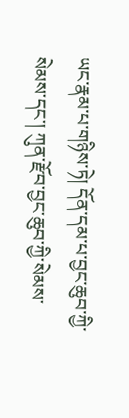ཡང་རྣམ་པ་གཉིས་ཏེ། དོན་དམ་པ་བྱང་ཆུབ་ཀྱི་སེམས་དང་། ཀུན་རྫོབ་བྱང་ཆུབ་ཀྱི་སེམས་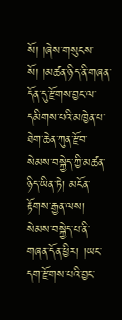སོ། །ཞེས་གསུངས་སོ། །མཚན་ཉིད་ནི་གཞན་དོན་དུ་རྫོགས་བྱང་ལ་དམིགས་པའི་མཁྱེན་པ་ཐེག་ཆེན་ཀུན་རྫོབ་སེམས་བསྐྱེད་ཀྱི་མཚན་ཉིད་ཡིན་ཏེ། མངོན་རྟོགས་རྒྱན་ལས། སེམས་བསྐྱེད་པ་ནི་གཞན་དོན་ཕྱིར། །ཡང་དག་རྫོགས་པའི་བྱང་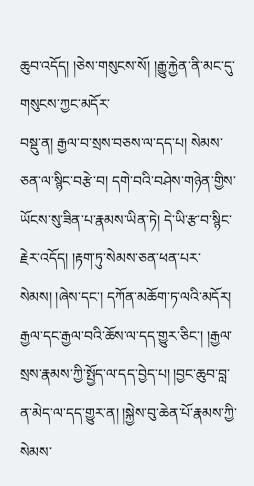ཆུབ་འདོད། །ཅེས་གསུངས་སོ། །རྒྱུ་རྐྱེན་ནི་མང་དུ་གསུངས་ཀྱང་མདོར་
བསྡུ་ན། རྒྱལ་བ་སྲས་བཅས་ལ་དད་པ། སེམས་ཅན་ལ་སྙིང་བརྩེ་བ། དགེ་བའི་བཤེས་གཉེན་གྱིས་ཡོངས་སུ་ཟིན་པ་རྣམས་ཡིན་ཏེ། དེ་ཡི་རྩ་བ་སྙིང་རྗེར་འདོད། །རྟག་ཏུ་སེམས་ཅན་ཕན་པར་སེམས། །ཞེས་དང་། དཀོན་མཆོག་ཏ་ལའི་མདོར། རྒྱལ་དང་རྒྱལ་བའི་ཆོས་ལ་དད་གྱུར་ཅིང་། །རྒྱལ་སྲས་རྣམས་ཀྱི་སྤྱོད་ལ་དད་བྱེད་པ། །བྱང་ཆུབ་བླ་ན་མེད་ལ་དད་གྱུར་ན། །སྐྱེས་བུ་ཆེན་པོ་རྣམས་ཀྱི་སེམས་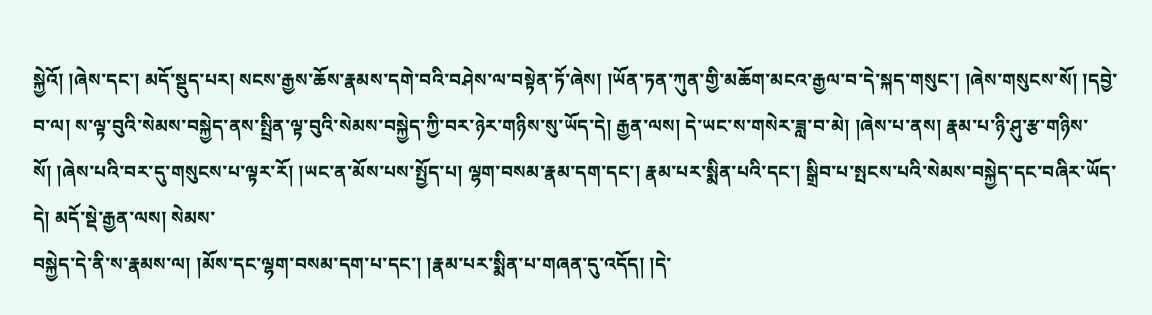སྐྱེའོ། །ཞེས་དང་། མདོ་སྡུད་པར། སངས་རྒྱས་ཆོས་རྣམས་དགེ་བའི་བཤེས་ལ་བསྟེན་ཏོ་ཞེས། །ཡོན་ཏན་ཀུན་གྱི་མཆོག་མངའ་རྒྱལ་བ་དེ་སྐད་གསུང་། །ཞེས་གསུངས་སོ། །དབྱེ་བ་ལ། ས་ལྟ་བུའི་སེམས་བསྐྱེད་ནས་སྤྲིན་ལྟ་བུའི་སེམས་བསྐྱེད་ཀྱི་བར་ཉེར་གཉིས་སུ་ཡོད་དེ། རྒྱན་ལས། དེ་ཡང་ས་གསེར་ཟླ་བ་མེ། །ཞེས་པ་ནས། རྣམ་པ་ཉི་ཤུ་རྩ་གཉིས་སོ། །ཞེས་པའི་བར་དུ་གསུངས་པ་ལྟར་རོ། །ཡང་ན་མོས་པས་སྤྱོད་པ། ལྷག་བསམ་རྣམ་དག་དང་། རྣམ་པར་སྨིན་པའི་དང་། སྒྲིབ་པ་སྤངས་པའི་སེམས་བསྐྱེད་དང་བཞིར་ཡོད་དེ། མདོ་སྡེ་རྒྱན་ལས། སེམས་
བསྐྱེད་དེ་ནི་ས་རྣམས་ལ། །མོས་དང་ལྷག་བསམ་དག་པ་དང་། །རྣམ་པར་སྨིན་པ་གཞན་དུ་འདོད། །དེ་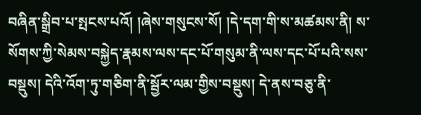བཞིན་སྒྲིབ་པ་སྤངས་པའོ། །ཞེས་གསུངས་སོ། །དེ་དག་གི་ས་མཚམས་ནི། ས་སོགས་ཀྱི་སེམས་བསྐྱེད་རྣམས་ལས་དང་པོ་གསུམ་ནི་ལས་དང་པོ་པའི་སས་བསྡུས། དེའི་འོག་ཏུ་གཅིག་ནི་སྦྱོར་ལམ་གྱིས་བསྡུས། དེ་ནས་བཅུ་ནི་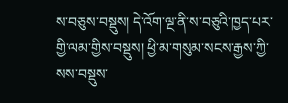ས་བཅུས་བསྡུས། དེ་འོག་ལྔ་ནི་ས་བཅུའི་ཁྱད་པར་གྱི་ལམ་གྱིས་བསྡུས། ཕྱི་མ་གསུམ་སངས་རྒྱས་ཀྱི་སས་བསྡུས་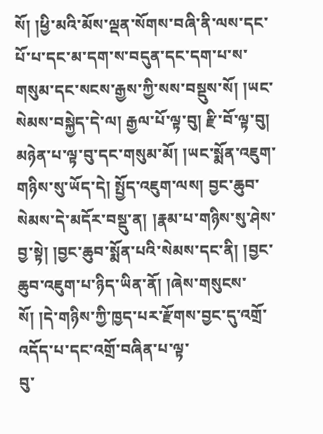སོ། །ཕྱི་མའི་མོས་ལྡན་སོགས་བཞི་ནི་ལས་དང་པོ་པ་དང་མ་དག་ས་བདུན་དང་དག་པ་ས་གསུམ་དང་སངས་རྒྱས་ཀྱི་སས་བསྡུས་སོ། །ཡང་སེམས་བསྐྱེད་དེ་ལ། རྒྱལ་པོ་ལྟ་བུ། རྫི་བོ་ལྟ་བུ། མཉེན་པ་ལྟ་བུ་དང་གསུམ་མོ། །ཡང་སྨོན་འཇུག་གཉིས་སུ་ཡོད་དེ། སྤྱོད་འཇུག་ལས། བྱང་ཆུབ་སེམས་དེ་མདོར་བསྡུ་ན། །རྣམ་པ་གཉིས་སུ་ཤེས་བྱ་སྟེ། །བྱང་ཆུབ་སྨོན་པའི་སེམས་དང་ནི། །བྱང་ཆུབ་འཇུག་པ་ཉིད་ཡིན་ནོ། །ཞེས་གསུངས་སོ། །དེ་གཉིས་ཀྱི་ཁྱད་པར་རྫོགས་བྱང་དུ་འགྲོ་འདོད་པ་དང་འགྲོ་བཞིན་པ་ལྟ་
བུ་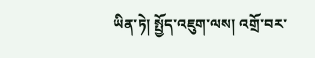ཡིན་ཏེ། སྤྱོད་འཇུག་ལས། འགྲོ་བར་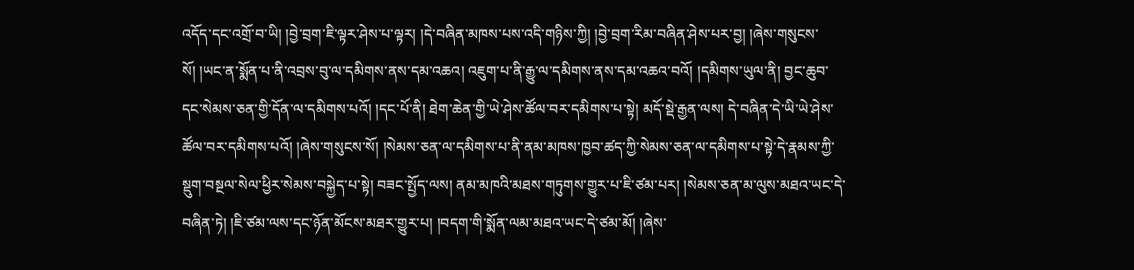འདོད་དང་འགྲོ་བ་ཡི། །བྱེ་བྲག་ཇི་ལྟར་ཤེས་པ་ལྟར། །དེ་བཞིན་མཁས་པས་འདི་གཉིས་ཀྱི། །བྱེ་བྲག་རིམ་བཞིན་ཤེས་པར་བྱ། །ཞེས་གསུངས་སོ། །ཡང་ན་སྨོན་པ་ནི་འབྲས་བུ་ལ་དམིགས་ནས་དམ་འཆའ། འཇུག་པ་ནི་རྒྱུ་ལ་དམིགས་ནས་དམ་འཆའ་བའོ། །དམིགས་ཡུལ་ནི། བྱང་ཆུབ་དང་སེམས་ཅན་གྱི་དོན་ལ་དམིགས་པའོ། །དང་པོ་ནི། ཐེག་ཆེན་གྱི་ཡེ་ཤེས་ཚོལ་བར་དམིགས་པ་སྟེ། མདོ་སྡེ་རྒྱན་ལས། དེ་བཞིན་དེ་ཡི་ཡེ་ཤེས་ཚོལ་བར་དམིགས་པའོ། །ཞེས་གསུངས་སོ། །སེམས་ཅན་ལ་དམིགས་པ་ནི་ནམ་མཁས་ཁྱབ་ཚད་ཀྱི་སེམས་ཅན་ལ་དམིགས་པ་སྟེ་དེ་རྣམས་ཀྱི་སྡུག་བསྔལ་སེལ་ཕྱིར་སེམས་བསྐྱེད་པ་སྟེ། བཟང་སྤྱོད་ལས། ནམ་མཁའི་མཐས་གཏུགས་གྱུར་པ་ཇི་ཙམ་པར། །སེམས་ཅན་མ་ལུས་མཐའ་ཡང་དེ་བཞིན་ཏེ། །ཇི་ཙམ་ལས་དང་ཉོན་མོངས་མཐར་གྱུར་པ། །བདག་གི་སྨོན་ལམ་མཐའ་ཡང་དེ་ཙམ་མོ། །ཞེས་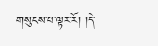གསུངས་པ་ལྟར་རོ། །དེ་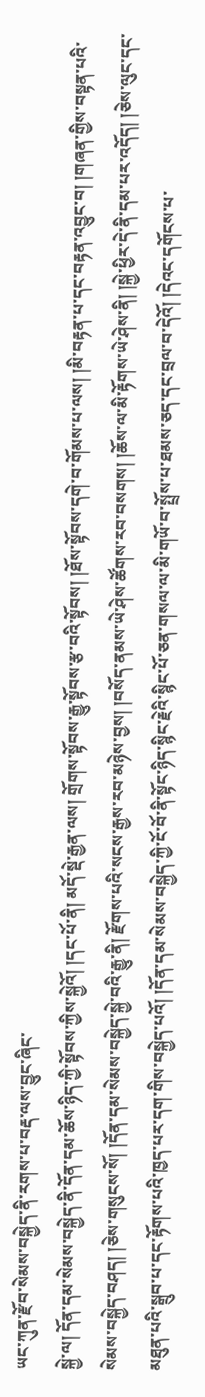ཡང་ཀུན་རྫོབ་སེམས་བསྐྱེད་ནི་རགས་པ་བརྡ་ལས་བྱུང་ཞིང་
སྐྱེ་ལ། དོན་དམ་སེམས་བསྐྱེད་ནི་དོན་དམ་ཆོས་ཉིད་ཀྱི་སྟོབས་ཀྱིས་སྐྱེའོ། །དང་པོ་ནི། མདོ་སྡེ་རྒྱན་ལས། གྲོགས་སྟོབས་རྒྱུ་སྟོབས་རྩ་བའི་སྟོབས། །ཐོས་སྟོབས་དགེ་བ་གོམས་པ་ལས། །མི་བརྟན་པ་དང་བརྟན་འབྱུང་བ། །གཞན་གྱིས་བསྟན་པའི་སེམས་བསྐྱེད་བཤད། །ཅེས་གསུངས་སོ། །དོན་དམ་སེམས་བསྐྱེད་སྐྱེ་བའི་རྒྱུ་ནི། རྫོགས་པའི་སངས་རྒྱས་རབ་མཉེས་བྱས། །བསོད་ནམས་ཡེ་ཤེས་ཚོགས་རབ་བསགས། །ཆོས་ལ་མི་རྟོགས་ཡེ་ཤེས་ནི། །སྐྱེ་ཕྱིར་དེ་ནི་དམ་པར་འདོད། །ཅེས་ལུང་དང་མཐུན་པའི་སྒྲུབ་པ་དང་རྟོགས་པའི་ཁྱད་པར་དག་གིས་བསྐྱེད་པའོ། །དོན་དམ་སེམས་བསྐྱེད་ཀྱི་ངོ་བོ་ནི་སྟོང་ཉིད་སྙིང་རྗེའི་སྙིང་པོ་ཅན་གསལ་ལ་མི་གཡོ་བ་སྤྲོས་པ་ཐམས་ཅད་དང་བྲལ་བ་དེའོ། །དེའང་དགོངས་པ་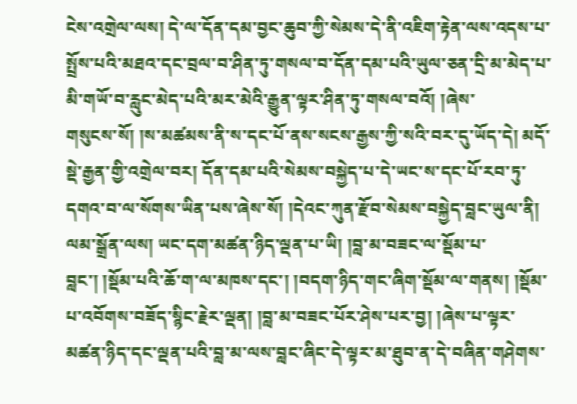ངེས་འགྲེལ་ལས། དེ་ལ་དོན་དམ་བྱང་ཆུབ་ཀྱི་སེམས་དེ་ནི་འཇིག་རྟེན་ལས་འདས་པ་སྤྲོས་པའི་མཐའ་དང་བྲལ་བ་ཤིན་ཏུ་གསལ་བ་དོན་དམ་པའི་ཡུལ་ཅན་དྲི་མ་མེད་པ་མི་གཡོ་བ་རླུང་མེད་པའི་མར་མེའི་རྒྱུན་ལྟར་ཤིན་ཏུ་གསལ་བའོ། །ཞེས་
གསུངས་སོ། །ས་མཚམས་ནི་ས་དང་པོ་ནས་སངས་རྒྱས་ཀྱི་སའི་བར་དུ་ཡོད་དེ། མདོ་སྡེ་རྒྱན་གྱི་འགྲེལ་བར། དོན་དམ་པའི་སེམས་བསྐྱེད་པ་དེ་ཡང་ས་དང་པོ་རབ་ཏུ་དགའ་བ་ལ་སོགས་ཡིན་པས་ཞེས་སོ། །དེའང་ཀུན་རྫོབ་སེམས་བསྐྱེད་བླང་ཡུལ་ནི། ལམ་སྒྲོན་ལས། ཡང་དག་མཚན་ཉིད་ལྡན་པ་ཡི། །བླ་མ་བཟང་ལ་སྡོམ་པ་བླང་། །སྡོམ་པའི་ཆོ་ག་ལ་མཁས་དང་། །བདག་ཉིད་གང་ཞིག་སྡོམ་ལ་གནས། །སྡོམ་པ་འབོགས་བཟོད་སྙིང་རྗེར་ལྡན། །བླ་མ་བཟང་པོར་ཤེས་པར་བྱ། །ཞེས་པ་ལྟར་མཚན་ཉིད་དང་ལྡན་པའི་བླ་མ་ལས་བླང་ཞིང་དེ་ལྟར་མ་ཐུབ་ན་དེ་བཞིན་གཤེགས་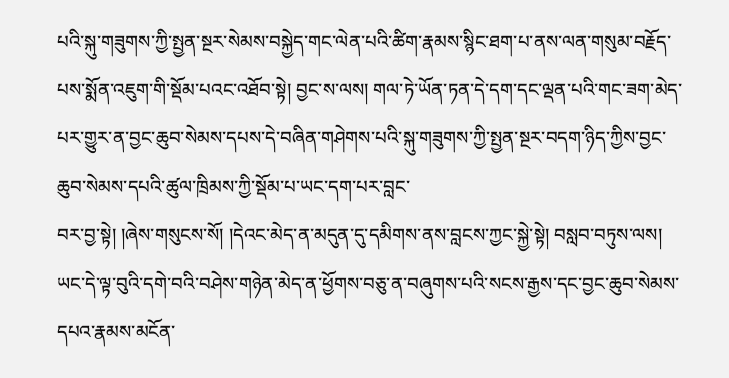པའི་སྐུ་གཟུགས་ཀྱི་སྤྱན་སྔར་སེམས་བསྐྱེད་གང་ལེན་པའི་ཚིག་རྣམས་སྙིང་ཐག་པ་ནས་ལན་གསུམ་བརྗོད་པས་སྨོན་འཇུག་གི་སྡོམ་པའང་འཐོབ་སྟེ། བྱང་ས་ལས། གལ་ཏེ་ཡོན་ཏན་དེ་དག་དང་ལྡན་པའི་གང་ཟག་མེད་པར་གྱུར་ན་བྱང་ཆུབ་སེམས་དཔས་དེ་བཞིན་གཤེགས་པའི་སྐུ་གཟུགས་ཀྱི་སྤྱན་སྔར་བདག་ཉིད་ཀྱིས་བྱང་ཆུབ་སེམས་དཔའི་ཚུལ་ཁྲིམས་ཀྱི་སྡོམ་པ་ཡང་དག་པར་བླང་
བར་བྱ་སྟེ། །ཞེས་གསུངས་སོ། །དེའང་མེད་ན་མདུན་དུ་དམིགས་ནས་བླངས་ཀྱང་སྐྱེ་སྟེ། བསླབ་བཏུས་ལས། ཡང་དེ་ལྟ་བུའི་དགེ་བའི་བཤེས་གཉེན་མེད་ན་ཕྱོགས་བཅུ་ན་བཞུགས་པའི་སངས་རྒྱས་དང་བྱང་ཆུབ་སེམས་དཔའ་རྣམས་མངོན་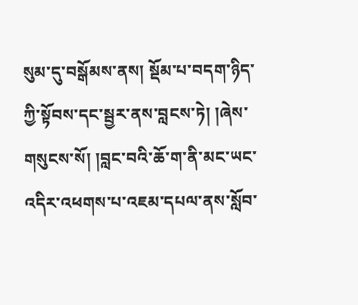སུམ་དུ་བསྒོམས་ནས། སྡོམ་པ་བདག་ཉིད་ཀྱི་སྟོབས་དང་སྦྱར་ནས་བླངས་ཏེ། །ཞེས་གསུངས་སོ། །བླང་བའི་ཆོ་ག་ནི་མང་ཡང་འདིར་འཕགས་པ་འཇམ་དཔལ་ནས་སློབ་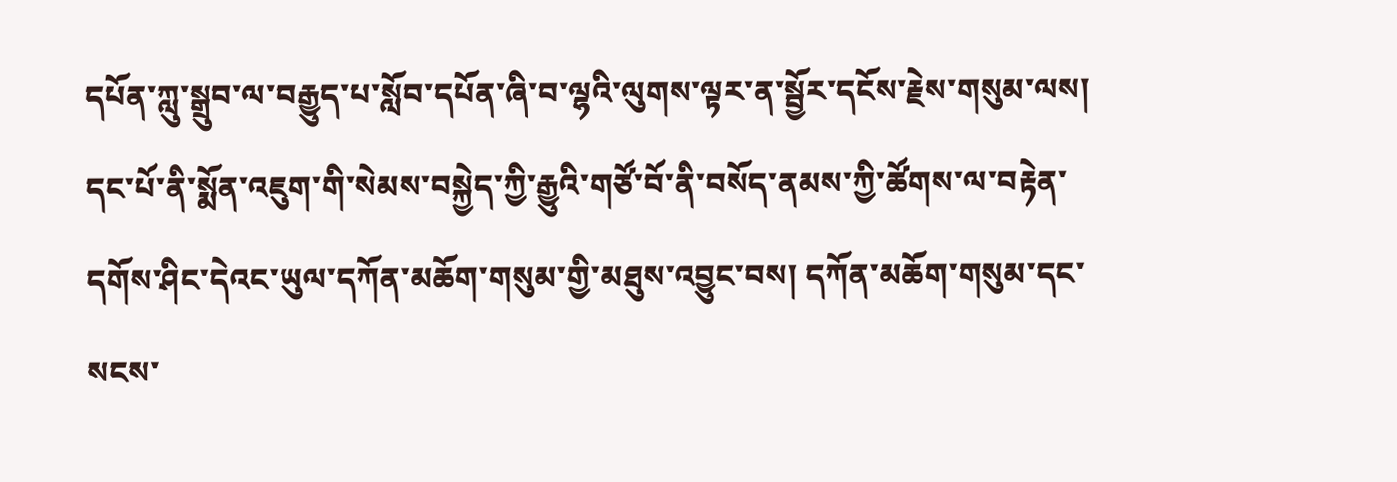དཔོན་ཀླུ་སྒྲུབ་ལ་བརྒྱུད་པ་སློབ་དཔོན་ཞི་བ་ལྷའི་ལུགས་ལྟར་ན་སྦྱོར་དངོས་རྗེས་གསུམ་ལས། དང་པོ་ནི་སྨོན་འཇུག་གི་སེམས་བསྐྱེད་ཀྱི་རྒྱུའི་གཙོ་བོ་ནི་བསོད་ནམས་ཀྱི་ཚོགས་ལ་བརྟེན་དགོས་ཤིང་དེའང་ཡུལ་དཀོན་མཆོག་གསུམ་གྱི་མཐུས་འབྱུང་བས། དཀོན་མཆོག་གསུམ་དང་སངས་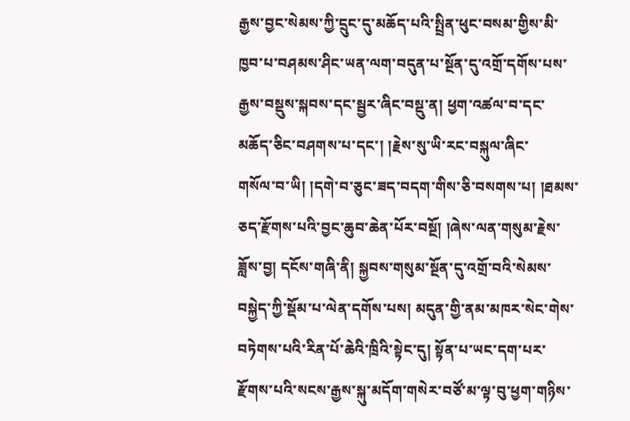རྒྱས་བྱང་སེམས་ཀྱི་དྲུང་དུ་མཆོད་པའི་སྤྲིན་ཕུང་བསམ་གྱིས་མི་ཁྱབ་པ་བཤམས་ཤིང་ཡན་ལག་བདུན་པ་སྔོན་དུ་འགྲོ་དགོས་པས་རྒྱས་བསྡུས་སྐབས་དང་སྦྱར་ཞིང་བསྡུ་ན། ཕྱག་འཚལ་བ་དང་མཆོད་ཅིང་བཤགས་པ་དང་། །རྗེས་སུ་ཡི་རང་བསྐུལ་ཞིང་
གསོལ་བ་ཡི། །དགེ་བ་ཅུང་ཟད་བདག་གིས་ཅི་བསགས་པ། །ཐམས་ཅད་རྫོགས་པའི་བྱང་ཆུབ་ཆེན་པོར་བསྔོ། །ཞེས་ལན་གསུམ་རྗེས་ཟློས་བྱ། དངོས་གཞི་ནི། སྐྱབས་གསུམ་སྔོན་དུ་འགྲོ་བའི་སེམས་བསྐྱེད་ཀྱི་སྡོམ་པ་ལེན་དགོས་པས། མདུན་གྱི་ནམ་མཁར་སེང་གེས་བཏེགས་པའི་རིན་པོ་ཆེའི་ཁྲིའི་སྟེང་དུ། སྟོན་པ་ཡང་དག་པར་རྫོགས་པའི་སངས་རྒྱས་སྐུ་མདོག་གསེར་བཙོ་མ་ལྟ་བུ་ཕྱག་གཉིས་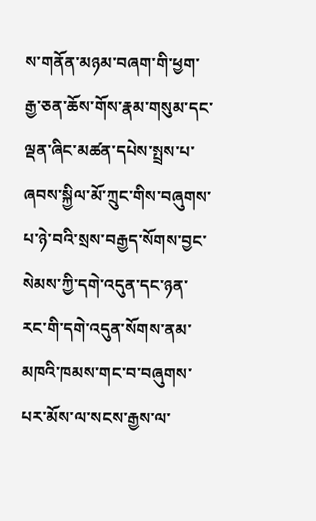ས་གནོན་མཉམ་བཞག་གི་ཕྱག་རྒྱ་ཅན་ཆོས་གོས་རྣམ་གསུམ་དང་ལྡན་ཞིང་མཚན་དཔེས་སྤྲས་པ་ཞབས་སྐྱིལ་མོ་ཀྲུང་གིས་བཞུགས་པ་ཉེ་བའི་སྲས་བརྒྱད་སོགས་བྱང་སེམས་ཀྱི་དགེ་འདུན་དང་ཉན་རང་གི་དགེ་འདུན་སོགས་ནམ་མཁའི་ཁམས་གང་བ་བཞུགས་པར་མོས་ལ་སངས་རྒྱས་ལ་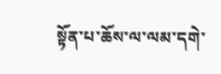སྟོན་པ་ཆོས་ལ་ལམ་དགེ་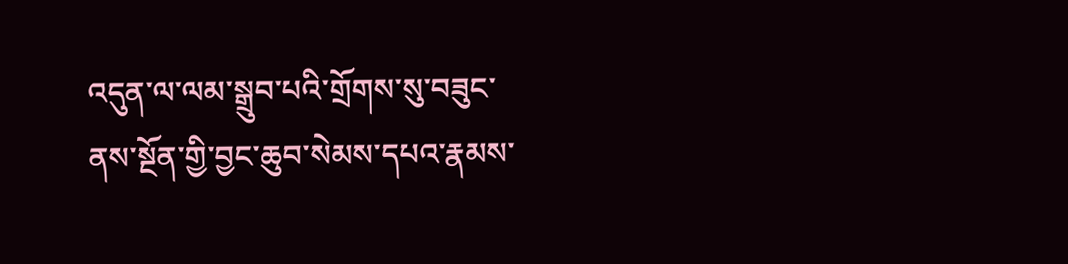འདུན་ལ་ལམ་སྒྲུབ་པའི་གྲོགས་སུ་བཟུང་ནས་སྔོན་གྱི་བྱང་ཆུབ་སེམས་དཔའ་རྣམས་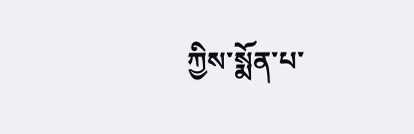ཀྱིས་སྨོན་པ་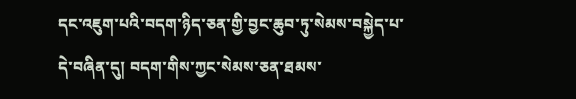དང་འཇུག་པའི་བདག་ཉིད་ཅན་གྱི་བྱང་ཆུབ་ཏུ་སེམས་བསྐྱེད་པ་དེ་བཞིན་དུ། བདག་གིས་ཀྱང་སེམས་ཅན་ཐམས་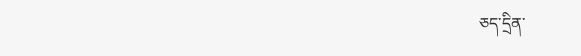ཅད་དྲིན་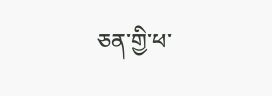ཅན་གྱི་ཕ་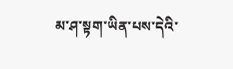མ་ཤ་སྟག་ཡིན་པས་དེའི་